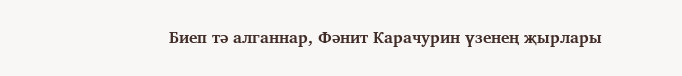Биеп тә алганнар, Фәнит Карачурин үзенең җырлары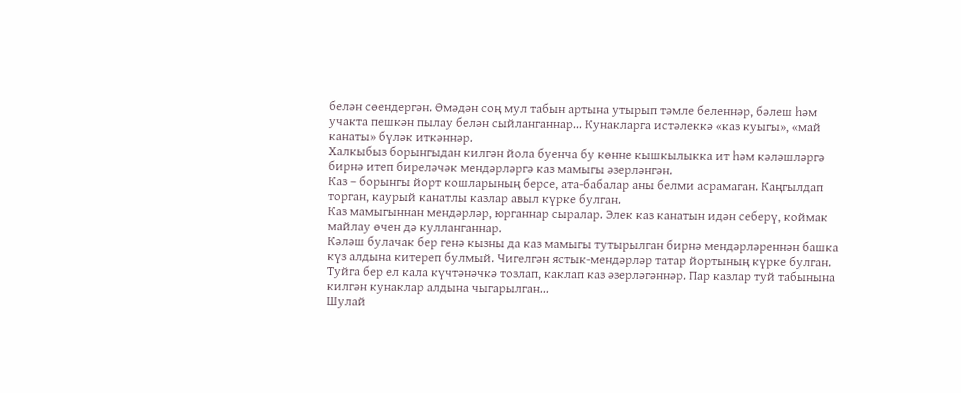белән сөендергән. Өмәдән соң мул табын артына утырып тәмле беленнәр, бәлеш һәм учакта пешкән пылау белән сыйланганнар... Кунакларга истәлеккә «каз куыгы», «май канаты» бүләк иткәннәр.
Халкыбыз борынгыдан килгән йола буенча бу көнне кышкылыкка ит һәм кәләшләргә бирнә итеп биреләчәк мендәрләргә каз мамыгы әзерләнгән.
Каз – борынгы йорт кошларының берсе, ата-бабалар аны белми асрамаган. Каңгылдап торган, каурый канатлы казлар авыл күрке булган.
Каз мамыгыннан мендәрләр, юрганнар сыралар. Элек каз канатын идән себерү, коймак майлау өчен дә кулланганнар.
Кәләш булачак бер генә кызны да каз мамыгы тутырылган бирнә мендәрләреннән башка күз алдына китереп булмый. Чигелгән ястык-мендәрләр татар йортының күрке булган.
Туйга бер ел кала күчтәнәчкә тозлап, каклап каз әзерләгәннәр. Пар казлар туй табынына килгән кунаклар алдына чыгарылган...
Шулай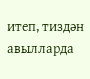итеп, тиздән авылларда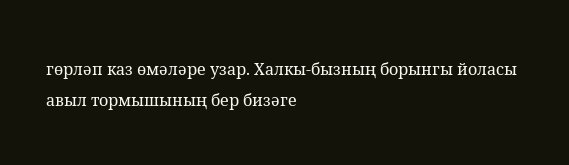гөрләп каз өмәләре узар. Халкы-бызның борынгы йоласы авыл тормышының бер бизәге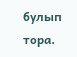булып тора.